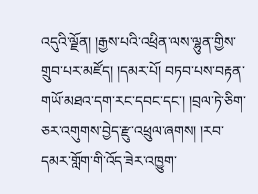འདུའི་ལྗོན། །རྒྱས་པའི་འཕྲིན་ལས་ལྷུན་གྱིས་གྲུབ་པར་མཛོད། །དམར་པོ། བཏབ་པས་བརྟན་གཡོ་མཐའ་དག་རང་དབང་དང་། །བྲལ་ཏེ་ཅིག་ཅར་འགུགས་བྱེད་རྫུ་འཕྲུལ་ཞགས། །རབ་དམར་གློག་གི་འོད་ཟེར་འཁྱུག་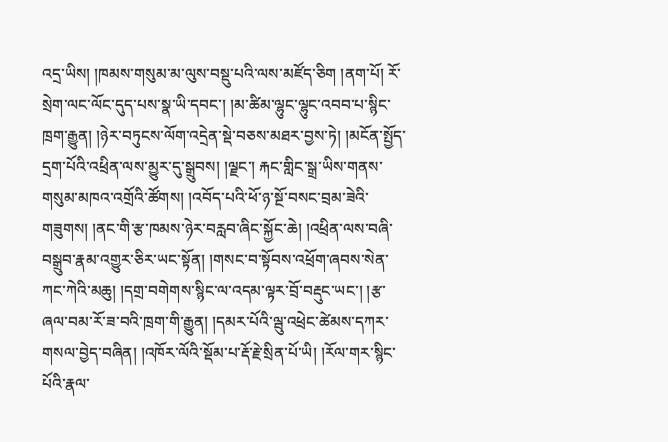འདྲ་ཡིས། །ཁམས་གསུམ་མ་ལུས་བསྡུ་པའི་ལས་མཛོད་ཅིག །ནག་པོ། རོ་སྲེག་ལང་ལོང་དུད་པས་སྣ་ཡི་དབང་། །མ་ཚིམ་ལྷུང་ལྷུང་འབབ་པ་སྙིང་ཁྲག་རྒྱུན། །ཉེར་བཏུངས་ལོག་འདྲེན་སྡེ་བཅས་མཐར་བྱས་ཏེ། །མངོན་སྤྱོད་དྲག་པོའི་འཕྲིན་ལས་མྱུར་དུ་སྒྲུབས། །ལྗང་། རྐང་གླིང་སྒྲ་ཡིས་གནས་གསུམ་མཁའ་འགྲོའི་ཚོགས། །འབོད་པའི་ཕོ་ཉ་སྔོ་བསང་བྲམ་ཟེའི་གཟུགས། །ནང་གི་རྩ་ཁམས་ཉེར་བརླབ་ཞིང་སྐྱོང་ཆེ། །འཕྲིན་ལས་བཞི་བསྒྲུབ་རྣམ་འགྱུར་ཅིར་ཡང་སྟོན། །གསང་བ་སྟོབས་འཕྲོག་ཞབས་སེན་ཀང་ཀེའི་མཆུ། །དགྲ་བགེགས་སྙིང་ལ་འདམ་ལྟར་བྲོ་བརྡུང་ཡང་། །རྩ་ཞལ་བམ་རོ་ཟ་བའི་ཁྲག་གི་རྒྱུན། །དམར་པོའི་ལྦུ་འཕྲེང་ཚེམས་དཀར་གསལ་བྱེད་བཞིན། །འཁོར་ལོའི་སྡོམ་པ་རྡོ་རྗེ་སྲིན་པོ་ཡི། །རོལ་གར་སྙིང་པོའི་རྣལ་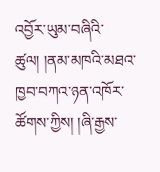འབྱོར་ཡུམ་བཞིའི་ཚུལ། །ནམ་མཁའི་མཐའ་ཁྱབ་བཀའ་ཉན་འཁོར་ཚོགས་ཀྱིས། །ཞི་རྒྱས་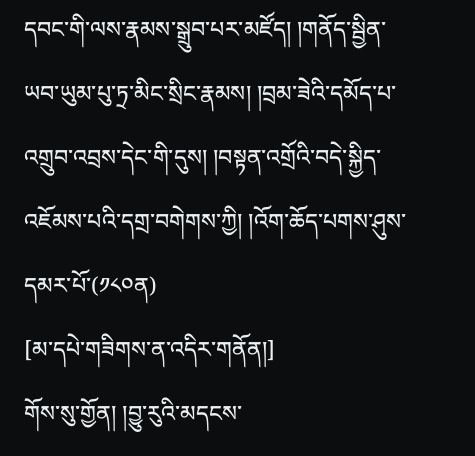དབང་གི་ལས་རྣམས་སྒྲུབ་པར་མཛོད། །གནོད་སྦྱིན་ཡབ་ཡུམ་པུ་ཏྲ་མིང་སྲིང་རྣམས། །བྲམ་ཟེའི་དམོད་པ་འགྲུབ་འབྲས་དེང་གི་དུས། །བསྟན་འགྲོའི་བདེ་སྐྱིད་འཇོམས་པའི་དགྲ་བགེགས་ཀྱི། །འོག་ཆོད་པགས་ཤུས་དམར་པོ་(༡༨༠ན)
[མ་དཔེ་གཟིགས་ན་འདིར་གནོན།]
གོས་སུ་གྱོན། །བྱུ་རུའི་མདངས་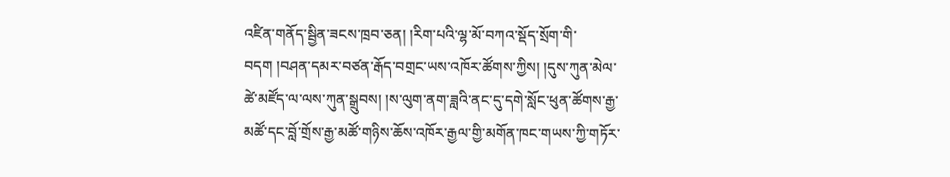འཛིན་གནོད་སྦྱིན་ཟངས་ཁྲབ་ཅན། །རིག་པའི་ལྷ་མོ་བཀའ་སྡོད་སྲོག་གི་བདག །བཤན་དམར་བཙན་རྒོད་བགྲང་ཡས་འཁོར་ཚོགས་ཀྱིས། །དུས་ཀུན་མེལ་ཚེ་མཛོད་ལ་ལས་ཀུན་སྒྲུབས། །ས་ལུག་ནག་ཟླའི་ནང་དུ་དགེ་སློང་ཕུན་ཚོགས་རྒྱ་མཚོ་དང་བློ་གྲོས་རྒྱ་མཚོ་གཉིས་ཆོས་འཁོར་རྒྱལ་གྱི་མགོན་ཁང་གཡས་ཀྱི་གཏོར་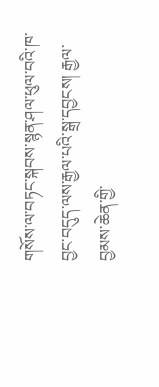གསོས་ལ་བཏང་སྐབས་སྙན་ཤལ་ཕུལ་བའི་ཁ་བྱང་བདུད་ལས་རྒྱལ་པའི་སྒྲ་དབྱངས། རྒྱལ་བྱམས་ཆེན་གྱི་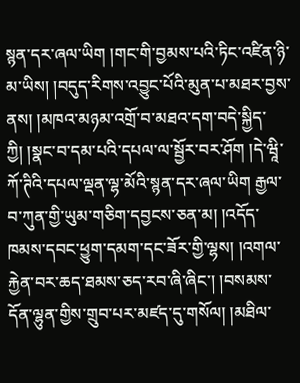སྙན་དར་ཞལ་ཡིག །གང་གི་བྱམས་པའི་ཏིང་འཛིན་ཉི་མ་ཡིས། །བདུད་རིགས་འབྱུང་པོའི་མུན་པ་མཐར་བྱས་ནས། །མཁའ་མཉམ་འགྲོ་བ་མཐའ་དག་བདེ་སྐྱིད་ཀྱི། །སྣང་བ་དམ་པའི་དཔལ་ལ་སྦྱོར་བར་ཤོག །དེ་ཝཱི་ཀོ་ཊིའི་དཔལ་ལྡན་ལྷ་མོའི་སྙན་དར་ཞལ་ཡིག རྒྱལ་བ་ཀུན་གྱི་ཡུམ་གཅིག་དབྱངས་ཅན་མ། །འདོད་ཁམས་དབང་ཕྱུག་དམག་དང་ཟོར་གྱི་ལྷས། །འགལ་རྐྱེན་བར་ཆད་ཐམས་ཅད་རབ་ཞི་ཞིང་། །བསམས་དོན་ལྷུན་གྱིས་གྲུབ་པར་མཛད་དུ་གསོལ། །མཐིལ་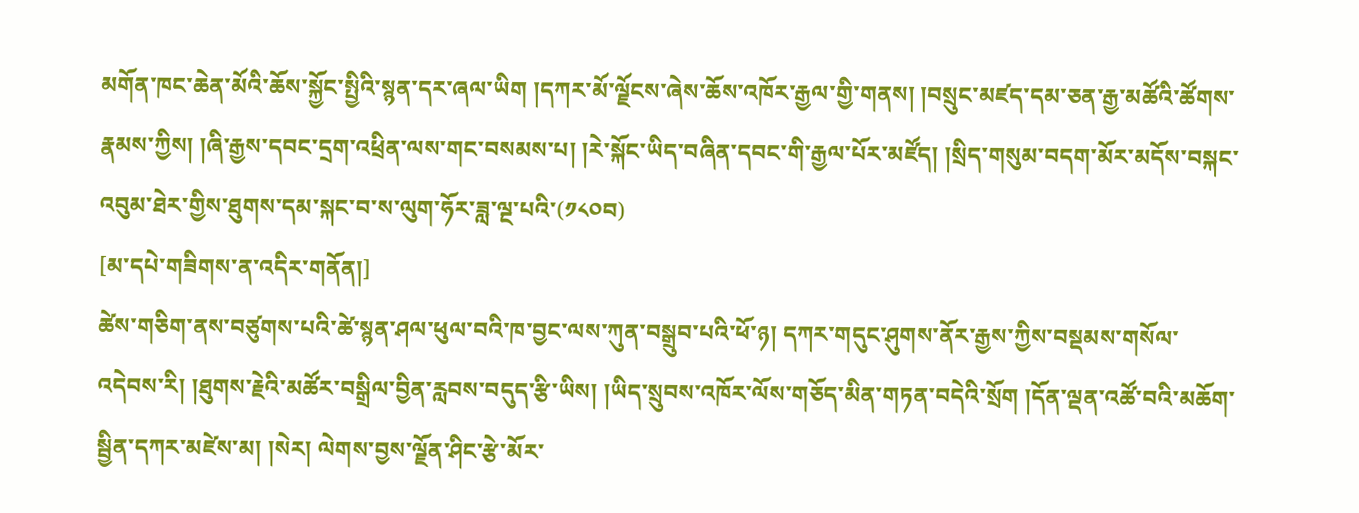མགོན་ཁང་ཆེན་མོའི་ཆོས་སྐྱོང་སྤྱིའི་སྙན་དར་ཞལ་ཡིག །དཀར་མོ་ལྗོངས་ཞེས་ཆོས་འཁོར་རྒྱལ་གྱི་གནས། །བསྲུང་མཛད་དམ་ཅན་རྒྱ་མཚོའི་ཚོགས་རྣམས་ཀྱིས། །ཞི་རྒྱས་དབང་དྲག་འཕྲིན་ལས་གང་བསམས་པ། །རེ་སྐོང་ཡིད་བཞིན་དབང་གི་རྒྱལ་པོར་མཛོད། །སྲིད་གསུམ་བདག་མོར་མདོས་བསྐང་འབུམ་ཐེར་གྱིས་ཐུགས་དམ་སྐང་བ་ས་ལུག་ཧོར་ཟླ་ལྔ་པའི་(༡༨༠བ)
[མ་དཔེ་གཟིགས་ན་འདིར་གནོན།]
ཚེས་གཅིག་ནས་བཙུགས་པའི་ཚེ་སྙན་ཤལ་ཕུལ་བའི་ཁ་བྱང་ལས་ཀུན་བསྒྲུབ་པའི་ཕོ་ཉ། དཀར་གདུང་ཤུགས་ནོར་རྒྱས་ཀྱིས་བསྡམས་གསོལ་འདེབས་རི། །ཐུགས་རྗེའི་མཚོར་བསྒྲིལ་བྱིན་རླབས་བདུད་རྩི་ཡིས། །ཡིད་སྲུབས་འཁོར་ལོས་གཅོད་མིན་གཏན་བདེའི་སྲོག །དོན་ལྡན་འཚོ་བའི་མཆོག་སྦྱིན་དཀར་མཛེས་མ། །སེར། ལེགས་བྱས་ལྗོན་ཤིང་རྩེ་མོར་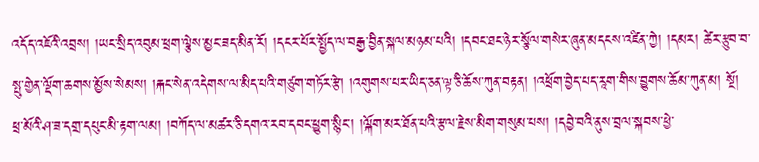འདོད་འཇོའི་འབྲས། །ཡང་སྲིད་འབུམ་ཕྲག་ལྕེས་མྱང་ཟད་མིན་རོ། །དངར་པོར་སྤྱོད་ལ་བརྒྱ་བྱིན་སྐལ་མཉམ་པའི། །དབང་ཐང་ཉེར་སྩོལ་གསེར་ཞུན་མདངས་འཛིན་ཀྱེ། །དམར། ཚེར་རྩུབ་བ་སྤུ་གྱེན་ལྡོག་ཆགས་མྱོས་སེམས། །རྐང་སེན་འདེགས་ལ་མིད་པའི་གཙུག་གཏོར་རྩེ། །འགུགས་པར་ཡིད་ཅན་ལྟ་ཅི་ཆོས་ཀུན་བརྟན། །འཕྲོག་བྱེད་པད་རཱག་གིས་བྱུགས་ཆོམ་ཀུན་མ། སྔོ། ཕྲ་མོའི་ཤ་ཟ་དགྲ་དཔུང་མི་རྟག་ལམ། །བཀོད་ལ་མཚར་ཅི་དགའ་རབ་དབང་ཕྱུག་སྙིང་། །ལྐོག་མར་ཐོན་པའི་རྩལ་རྗེས་མིག་གསུམ་པས། །དབྱེ་བའི་ནུས་བྲལ་སྐབས་ཕྱེ་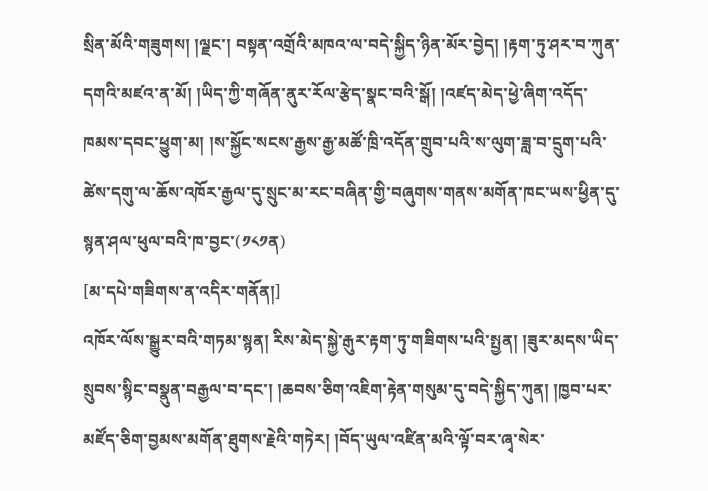སྲིན་མོའི་གཟུགས། །ལྗང་། བསྟན་འགྲོའི་མཁའ་ལ་བདེ་སྐྱིད་ཉིན་མོར་བྱེད། །རྟག་ཏུ་ཤར་བ་ཀུན་དགའི་མཛའ་ན་མོ། །ཡིད་ཀྱི་གཞོན་ནུར་རོལ་རྩེད་སྣང་བའི་སྒོ། །འཛད་མེད་ཕྱེ་ཞིག་འདོད་ཁམས་དབང་ཕྱུག་མ། །ས་སྐྱོང་སངས་རྒྱས་རྒྱ་མཚོ་ཁྲི་འདོན་གྲུབ་པའི་ས་ལུག་ཟླ་བ་དྲུག་པའི་ཚེས་དགུ་ལ་ཆོས་འཁོར་རྒྱལ་དུ་སྲུང་མ་རང་བཞིན་གྱི་བཞུགས་གནས་མགོན་ཁང་ཡས་ཕྱིན་དུ་སྙན་ཤལ་ཕུལ་བའི་ཁ་བྱང་(༡༨༡ན)
[མ་དཔེ་གཟིགས་ན་འདིར་གནོན།]
འཁོར་ལོས་སྒྱུར་བའི་གཏམ་སྙན། རིས་མེད་སྐྱེ་རྒུར་རྟག་ཏུ་གཟིགས་པའི་སྤྱན། །ཟུར་མདས་ཡིད་སྲུབས་སྙིང་བསྣུན་བརྒྱལ་བ་དང་། །ཆབས་ཅིག་འཇིག་རྟེན་གསུམ་དུ་བདེ་སྐྱིད་ཀུན། །ཁྱབ་པར་མཛོད་ཅིག་བྱམས་མགོན་ཐུགས་རྗེའི་གཏེར། །བོད་ཡུལ་འཛིན་མའི་ལྟོ་བར་ཞྭ་སེར་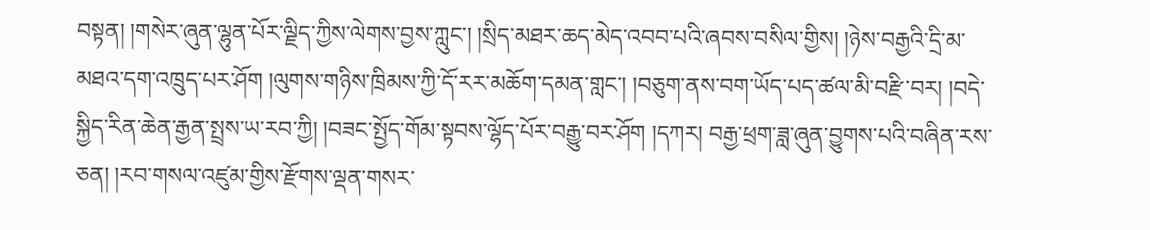བསྟན། །གསེར་ཞུན་ལྷུན་པོར་ལྗིད་ཀྱིས་ལེགས་བྱས་ཀླུང་། །སྲིད་མཐར་ཆད་མེད་འབབ་པའི་ཞབས་བསིལ་གྱིས། །ཉེས་བརྒྱའི་དྲི་མ་མཐའ་དག་འཁྲུད་པར་ཤོག །ལུགས་གཉིས་ཁྲིམས་ཀྱི་དོ་རར་མཆོག་དམན་གླང་། །བཅུག་ནས་བག་ཡོད་པད་ཚལ་མི་བརྫི་བར། །བདེ་སྐྱིད་རིན་ཆེན་རྒྱན་སྤྲས་ཡ་རབ་ཀྱི། །བཟང་སྤྱོད་གོམ་སྟབས་ལྷོད་པོར་བརྒྱུ་བར་ཤོག །དཀར། བརྒྱ་ཕྲག་ཟླ་ཞུན་བྱུགས་པའི་བཞིན་རས་ཅན། །རབ་གསལ་འཛུམ་གྱིས་རྫོགས་ལྡན་གསར་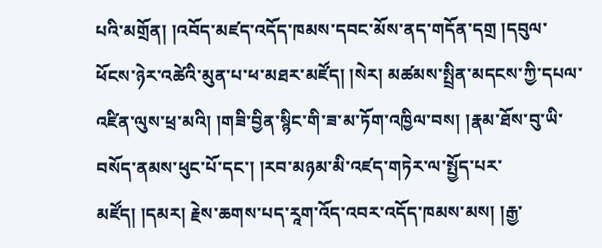པའི་མགྲོན། །འབོད་མཛད་འདོད་ཁམས་དབང་མོས་ནད་གདོན་དགྲ །དབུལ་ཕོངས་ཉེར་འཚེའི་མུན་པ་ཕ་མཐར་མཛོད། །སེར། མཚམས་སྤྲིན་མདངས་ཀྱི་དཔལ་འཛིན་ལུས་ཕྲ་མའི། །གཟི་བྱིན་སྙིང་གི་ཟ་མ་ཏོག་འཁྱིལ་བས། །རྣམ་ཐོས་བུ་ཡི་བསོད་ནམས་ཕུང་པོ་དང་། །རབ་མཉམ་མི་འཛད་གཏེར་ལ་སྤྱོད་པར་མཛོད། །དམར། རྗེས་ཆགས་པད་རཱག་འོད་འབར་འདོད་ཁམས་མས། །རྒྱ་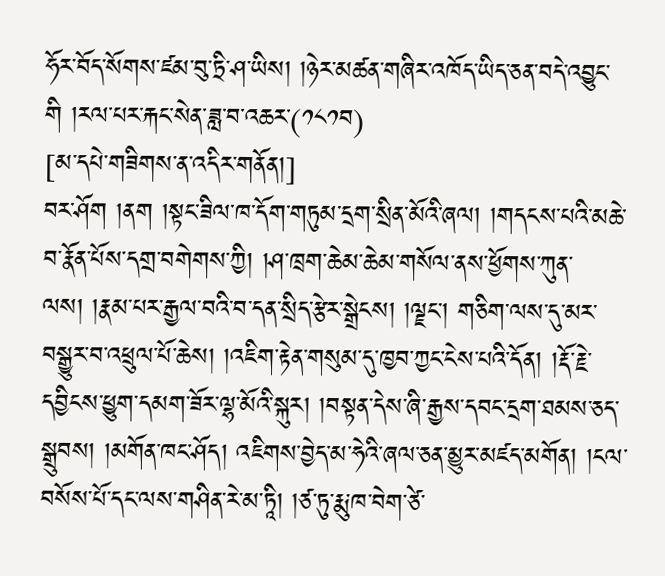ཧོར་བོད་སོགས་ཛམ་བུ་ཏྲི་ཤ་ཡིས། །ཉེར་མཚན་གཞིར་འཁོད་ཡིད་ཅན་བདེ་འབྱུང་གི །རལ་པར་རྐང་སེན་ཟླ་བ་འཆར་(༡༨༡བ)
[མ་དཔེ་གཟིགས་ན་འདིར་གནོན།]
བར་ཤོག །ནག །སྟང་ཟིལ་ཁ་དོག་གཏུམ་དྲག་སྲིན་མོའི་ཞལ། །གདངས་པའི་མཆེ་བ་རྣོན་པོས་དགྲ་བགེགས་ཀྱི། །ཤ་ཁྲག་ཆེམ་ཆེམ་གསོལ་ནས་ཕྱོགས་ཀུན་ལས། །རྣམ་པར་རྒྱལ་བའི་བ་དན་སྲིད་རྩེར་སྒྲེངས། །ལྗང་། གཅིག་ལས་དུ་མར་བསྒྱུར་བ་འཕྲུལ་པོ་ཆེས། །འཇིག་རྟེན་གསུམ་དུ་ཁྱབ་ཀྱང་ངེས་པའི་དོན། །རྡོ་རྗེ་དབྱིངས་ཕྱུག་དམག་ཟོར་ལྷ་མོའི་སྐུར། །བསྟན་དེས་ཞི་རྒྱས་དབང་དྲག་ཐམས་ཅད་སྒྲུབས། །མགོན་ཁང་ཤོད། འཇིགས་བྱེད་མ་ཧེའི་ཞལ་ཅན་མྱུར་མཛད་མགོན། །ངལ་བསོས་པོ་དང་ལས་གཤིན་རེ་མ་ཏཱི། །ཙ་ཏུ་རྨུ་ཁ་བེག་ཙེ་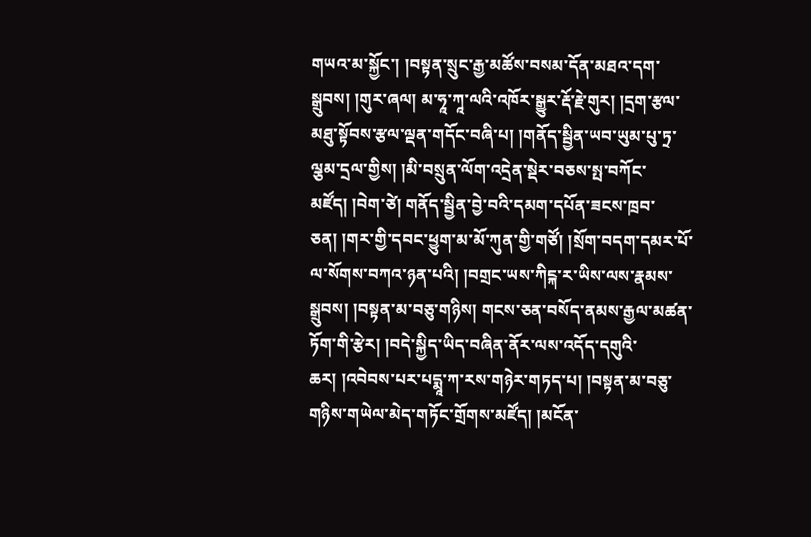གཡའ་མ་སྐྱོང་། །བསྟན་སྲུང་རྒྱ་མཚོས་བསམ་དོན་མཐའ་དག་སྒྲུབས། །གུར་ཞལ། མ་ཧཱ་ཀཱ་ལའི་འཁོར་སྒྱུར་རྡོ་རྗེ་གུར། །དྲག་རྩལ་མཐུ་སྟོབས་རྩལ་ལྡན་གདོང་བཞི་པ། །གནོད་སྦྱིན་ཡབ་ཡུམ་པུ་ཏྲ་ལྕམ་དྲལ་གྱིས། །མི་བསྲུན་ལོག་འདྲེན་སྡེར་བཅས་སྤ་བཀོང་མཛོད། །བེག་ཙེ། གནོད་སྦྱིན་བྱེ་བའི་དམག་དཔོན་ཟངས་ཁྲབ་ཅན། །གར་གྱི་དབང་ཕྱུག་མ་མོ་ཀུན་གྱི་གཙོ། །སྲོག་བདག་དམར་པོ་ལ་སོགས་བཀའ་ཉན་པའི། །བགྲང་ཡས་ཀིངྐ་ར་ཡིས་ལས་རྣམས་སྒྲུབས། །བསྟན་མ་བཅུ་གཉིས། གངས་ཅན་བསོད་ནམས་རྒྱལ་མཚན་ཏོག་གི་རྩེར། །བདེ་སྐྱིད་ཡིད་བཞིན་ནོར་ལས་འདོད་དགུའི་ཆར། །འབེབས་པར་པདྨཱ་ཀ་རས་གཉེར་གཏད་པ། །བསྟན་མ་བཅུ་གཉིས་གཡེལ་མེད་གཏོང་གྲོགས་མཛོད། །མངོན་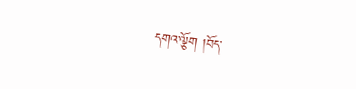དགའ་ལྕོག །བོད་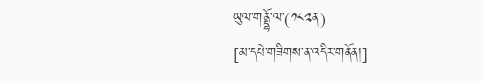ཡུལ་གནྡྷོ་ལ་(༡༨༢ན)
[མ་དཔེ་གཟིགས་ན་འདིར་གནོན།]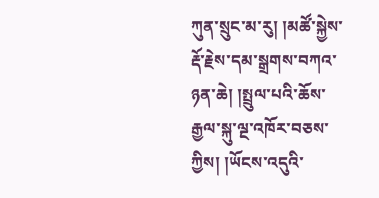ཀུན་སྲུང་མ་རུ། །མཚོ་སྐྱེས་རྡོ་རྗེས་དམ་སྒྲགས་བཀའ་ཉན་ཆེ། །སྤྲུལ་པའི་ཆོས་རྒྱལ་སྐུ་ལྔ་འཁོར་བཅས་ཀྱིས། །ཡོངས་འདུའི་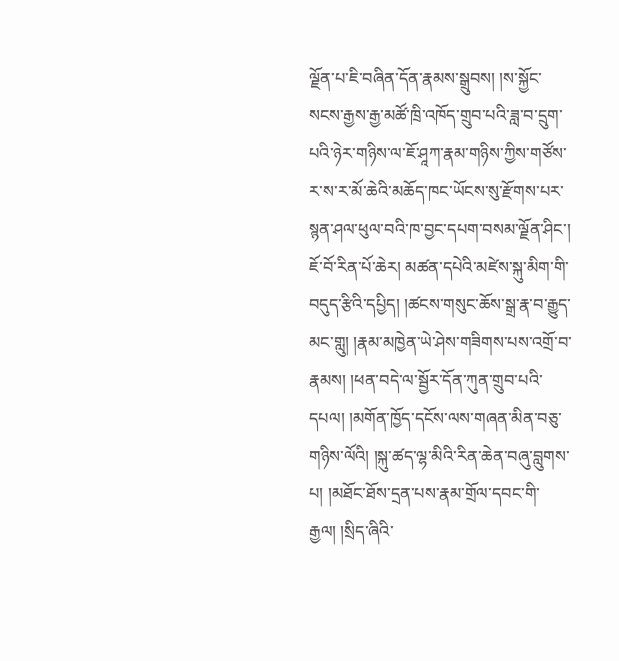ལྗོན་པ་ཇི་བཞིན་དོན་རྣམས་སྒྲུབས། །ས་སྐྱོང་སངས་རྒྱས་རྒྱ་མཚོ་ཁྲི་འཁོད་གྲུབ་པའི་ཟླ་བ་དྲུག་པའི་ཉེར་གཉིས་ལ་ཇོ་ཤཱཀ་རྣམ་གཉིས་ཀྱིས་གཙོས་ར་ས་ར་མོ་ཆེའི་མཆོད་ཁང་ཡོངས་སུ་རྫོགས་པར་སྙན་ཤལ་ཕུལ་བའི་ཁ་བྱང་དཔག་བསམ་ལྗོན་ཤིང་། ཇོ་བོ་རིན་པོ་ཆེར། མཚན་དཔེའི་མཛེས་སྐུ་མིག་གི་བདུད་རྩིའི་དཔྱིད། །ཚངས་གསུང་ཆོས་སྒྲ་རྣ་བ་རྒྱུད་མང་གླུ། །རྣམ་མཁྱེན་ཡེ་ཤེས་གཟིགས་པས་འགྲོ་བ་རྣམས། །ཕན་བདེ་ལ་སྦྱོར་དོན་ཀུན་གྲུབ་པའི་དཔལ། །མགོན་ཁྱོད་དངོས་ལས་གཞན་མིན་བཅུ་གཉིས་ལོའི། །སྐུ་ཚད་ལྷ་མིའི་རིན་ཆེན་བཞུ་བླུགས་པ། །མཐོང་ཐོས་དྲན་པས་རྣམ་གྲོལ་དབང་གི་རྒྱལ། །སྲིད་ཞིའི་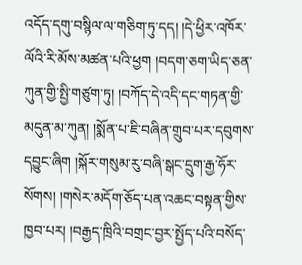འདོད་དགུ་བསྙིལ་ལ་གཅིག་ཏུ་དད། །དེ་ཕྱིར་འཁོར་ལོའི་རི་མོས་མཚན་པའི་ཕྱག །བདག་ཅག་ཡིད་ཅན་ཀུན་གྱི་སྤྱི་གཙུག་ཏུ། །བཀོད་དེ་འདི་དང་གཏན་གྱི་མདུན་མ་ཀུན། །སྨོན་པ་ཇི་བཞིན་གྲུབ་པར་དབུགས་དབྱུང་ཞིག །སྐོར་གསུམ་རུ་བཞི་སྒང་དྲུག་རྒྱ་ཧོར་སོགས། །གསེར་མདོག་ཅོད་པན་འཆང་བསྟན་གྱིས་ཁྱབ་པར། །བརྒྱད་ཁྲིའི་བགྲང་བྱར་སྤྱོད་པའི་བསོད་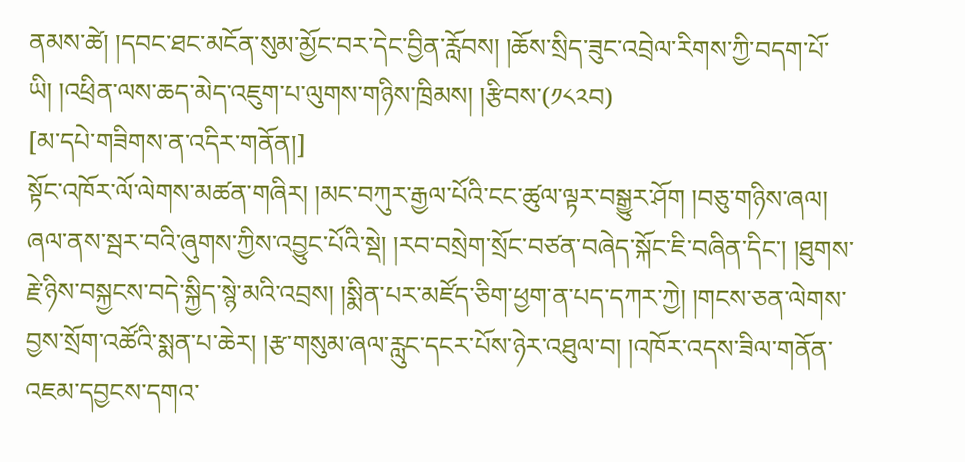ནམས་ཚེ། །དབང་ཐང་མངོན་སུམ་མྱོང་བར་དེང་བྱིན་རློབས། །ཆོས་སྲིད་ཟུང་འབྲེལ་རིགས་ཀྱི་བདག་པོ་ཡི། །འཕྲིན་ལས་ཆད་མེད་འཇུག་པ་ལུགས་གཉིས་ཁྲིམས། །རྩིབས་(༡༨༢བ)
[མ་དཔེ་གཟིགས་ན་འདིར་གནོན།]
སྟོང་འཁོར་ལོ་ལེགས་མཚན་གཞིར། །མང་བཀུར་རྒྱལ་པོའི་ངང་ཚུལ་ལྟར་བསྒྱུར་ཤོག །བཅུ་གཉིས་ཞལ། ཞལ་ནས་སྦར་བའི་ཞུགས་ཀྱིས་འབྱུང་པོའི་སྡེ། །རབ་བསྲེག་སྲོང་བཙན་བཞེད་སྐོང་ཇི་བཞིན་དིང་། །ཐུགས་རྗེ་ཉིས་བསྐྱངས་བདེ་སྐྱིད་སྙེ་མའི་འབྲས། །སྨིན་པར་མཛོད་ཅིག་ཕྱག་ན་པད་དཀར་ཀྱེ། །གངས་ཅན་ལེགས་བྱས་སྲོག་འཚོའི་སྨན་པ་ཆེར། །རྩ་གསུམ་ཞལ་རླུང་དངར་པོས་ཉེར་འཐུལ་བ། །འཁོར་འདས་ཟིལ་གནོན་འཇམ་དབྱངས་དགའ་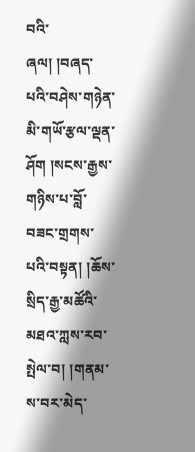བའི་ཞལ། །བཞད་པའི་བཤེས་གཉེན་མི་གཡོ་རྩལ་ལྡན་ཤོག །སངས་རྒྱས་གཉིས་པ་བློ་བཟང་གྲགས་པའི་བསྟན། །ཆོས་སྲིད་རྒྱ་མཚོའི་མཐའ་ཀླས་རབ་སྤེལ་བ། །གནམ་ས་བར་མེད་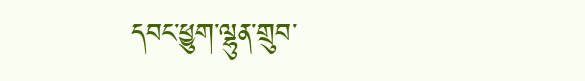དབང་ཕྱུག་ལྷུན་གྲུབ་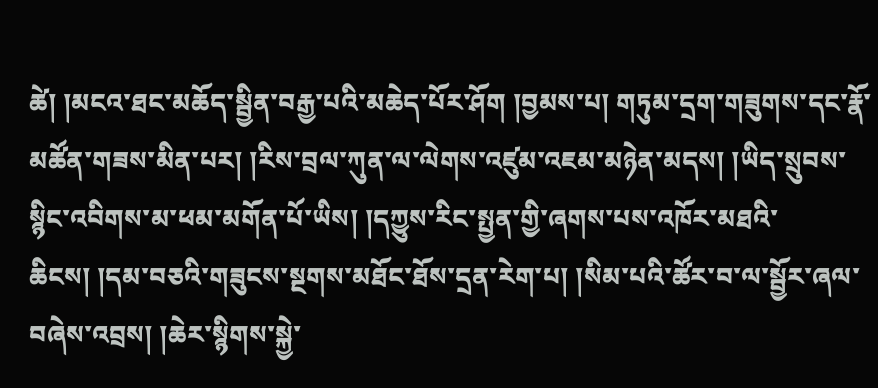ཚེ། །མངའ་ཐང་མཆོད་སྦྱིན་བརྒྱ་པའི་མཆེད་པོར་ཤོག །བྱམས་པ། གཏུམ་དྲག་གཟུགས་དང་རྣོ་མཚོན་གཟས་མིན་པར། །རིས་བྲལ་ཀུན་ལ་ལེགས་འཛུམ་འཇམ་མཉེན་མདས། །ཡིད་སྲུབས་སྙིང་འབིགས་མ་ཕམ་མགོན་པོ་ཡིས། །དཀྱུས་རིང་སྤྱན་གྱི་ཞགས་པས་འཁོར་མཐའི་ཆིངས། །དམ་བཅའི་གཟུངས་སྔགས་མཐོང་ཐོས་དྲན་རེག་པ། །སིམ་པའི་ཚོར་བ་ལ་སྦྱོར་ཞལ་བཞེས་འབྲས། །ཆེར་སྙིགས་སྐྱེ་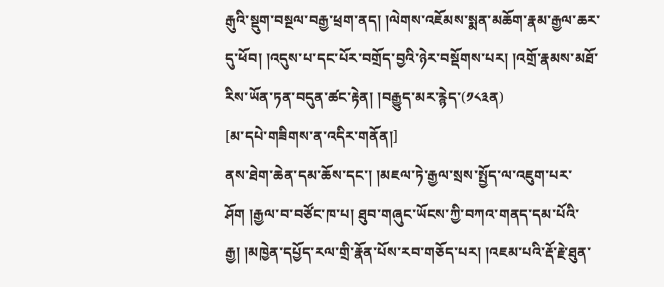རྒུའི་སྡུག་བསྔལ་བརྒྱ་ཕྲག་ནད། །ལེགས་འཇོམས་སྨན་མཆོག་རྣམ་རྒྱལ་ཆར་དུ་ཕོབ། །འདུས་པ་དང་པོར་བགྲོད་བྱའི་ཉེར་བསྡོགས་པར། །འགྲོ་རྣམས་མཐོ་རིས་ཡོན་ཏན་བདུན་ཚང་རྟེན། །བརྒྱུད་མར་རྙེད་(༡༨༣ན)
[མ་དཔེ་གཟིགས་ན་འདིར་གནོན།]
ནས་ཐེག་ཆེན་དམ་ཆོས་དང་། །མཇལ་ཏེ་རྒྱལ་སྲས་སྤྱོད་ལ་འཇུག་པར་ཤོག །རྒྱལ་བ་བཙོང་ཁ་པ། ཐུབ་གཞུང་ཡོངས་ཀྱི་བཀའ་གནད་དམ་པོའི་རྒྱ། །མཁྱེན་དཔྱོད་རལ་གྲི་རྣོན་པོས་རབ་གཅོད་པར། །འཇམ་པའི་རྡོ་རྗེ་ཐུན་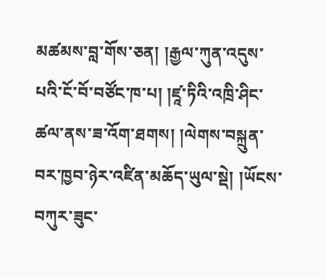མཚམས་བླ་གོས་ཅན། །རྒྱལ་ཀུན་འདུས་པའི་ངོ་བོ་བཙོང་ཁ་པ། །ཛཱ་ཏིའི་འཁྲི་ཤིང་ཚལ་ནས་ཟ་འོག་ཐགས། །ལེགས་བསྐྲུན་བར་ཁྱབ་ཉེར་འཛིན་མཆོད་ཡུལ་སྡེ། །ཡོངས་བཀུར་ཟུང་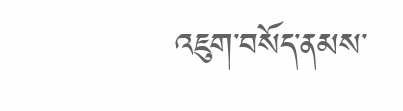འཇུག་བསོད་ནམས་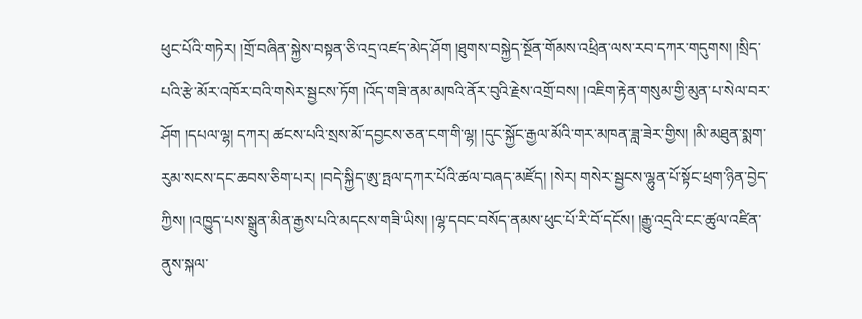ཕུང་པོའི་གཏེར། །གྲོ་བཞིན་སྐྱེས་བསྟན་ཅི་འདྲ་འཛད་མེད་ཤོག །ཐུགས་བསྐྱེད་སྔོན་གོམས་འཕྲིན་ལས་རབ་དཀར་གདུགས། །སྲིད་པའི་རྩེ་མོར་འཁོར་བའི་གསེར་སྦྱངས་ཏོག །འོད་གཟི་ནམ་མཁའི་ནོར་བུའི་རྗེས་འགྲོ་བས། །འཇིག་རྟེན་གསུམ་གྱི་མུན་པ་སེལ་བར་ཤོག །དཔལ་ལྷ། དཀར། ཚངས་པའི་སྲས་མོ་དབྱངས་ཅན་ངག་གི་ལྷ། །དུང་སྐྱོང་རྒྱལ་མོའི་གར་མཁན་ཟླ་ཟེར་གྱིས། །མི་མཐུན་སྨག་རུམ་སངས་དང་ཆབས་ཅིག་པར། །བདེ་སྐྱིད་ཨུ་ཏྤལ་དཀར་པོའི་ཚལ་བཞད་མཛོད། །སེར། གསེར་སྦྱངས་ལྷུན་པོ་སྟོང་ཕྲག་ཉིན་བྱེད་ཀྱིས། །འཁྱུད་པས་སྒྲུན་མིན་རྒྱས་པའི་མདངས་གཟི་ཡིས། །ལྷ་དབང་བསོད་ནམས་ཕུང་པོ་རི་བོ་དངོས། །རྒྱུ་འདྲའི་ངང་ཚུལ་འཛིན་ནུས་སྐལ་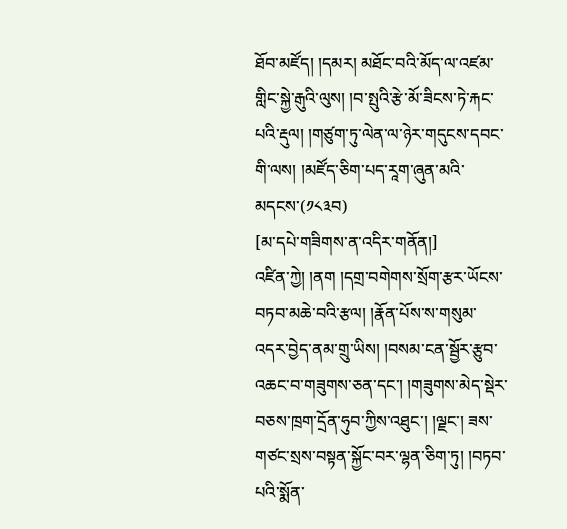ཐོབ་མཛོད། །དམར། མཐོང་བའི་མོད་ལ་འཛམ་གླིང་སྐྱེ་རྒུའི་ལུས། །བ་སྤུའི་རྩེ་མོ་ཟིངས་ཏེ་རྐང་པའི་རྡུལ། །གཙུག་ཏུ་ལེན་ལ་ཉེར་གདུངས་དབང་གི་ལས། །མཛོད་ཅིག་པད་རཱག་ཞུན་མའི་མདངས་(༡༨༣བ)
[མ་དཔེ་གཟིགས་ན་འདིར་གནོན།]
འཛིན་ཀྱེ། །ནག །དགྲ་བགེགས་སྲོག་རྩར་ཡོངས་བཏབ་མཆེ་བའི་རྩལ། །རྣོན་པོས་ས་གསུམ་འདར་བྱེད་ནམ་གྲུ་ཡིས། །བསམ་ངན་སྦྱོར་རྩུབ་འཆང་བ་གཟུགས་ཅན་དང་། །གཟུགས་མེད་སྡེར་བཅས་ཁྲག་དྲོན་ཧུབ་ཀྱིས་འཐུང་། །ལྗང་། ཟས་གཙང་སྲས་བསྟན་སྐྱོང་བར་ལྷན་ཅིག་ཏུ། །བཏབ་པའི་སྨོན་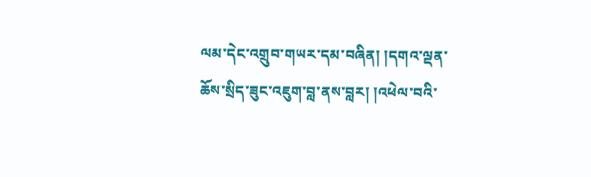ལམ་དེང་འགྲུབ་གཡར་དམ་བཞིན། །དགའ་ལྡན་ཆོས་སྲིད་ཟུང་འཇུག་བླ་ནས་བླར། །འཕེལ་བའི་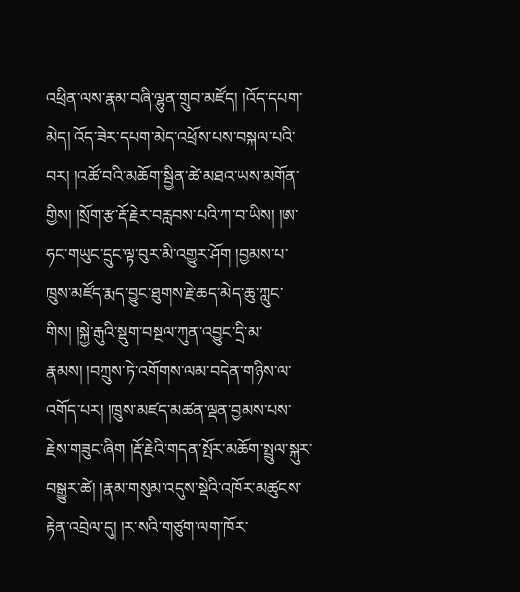འཕྲིན་ལས་རྣམ་བཞི་ལྷུན་གྲུབ་མཛོད། །འོད་དཔག་མེད། འོད་ཟེར་དཔག་མེད་འཕྲོས་པས་བསྐལ་པའི་བར། །འཚོ་བའི་མཆོག་སྦྱིན་ཚེ་མཐའ་ཡས་མགོན་གྱིས། །སྲོག་རྩ་རྡོ་རྗེར་བརླབས་པའི་ཀ་བ་ཡིས། །ཨ་ཧང་གཡུང་དྲུང་ལྟ་བུར་མི་འགྱུར་ཤོག །བྱམས་པ་ཁྲུས་མཛོད་རྨད་བྱུང་ཐུགས་རྗེ་ཆད་མེད་ཆུ་ཀླུང་གིས། །སྐྱེ་རྒུའི་སྡུག་བསྔལ་ཀུན་འབྱུང་དྲི་མ་རྣམས། །བཀྲུས་ཏེ་འགོགས་ལམ་བདེན་གཉིས་ལ་འགོད་པར། །ཁྲུས་མཛད་མཚན་ལྡན་བྱམས་པས་རྗེས་གཟུང་ཞིག །རྡོ་རྗེའི་གདན་སྤོར་མཆོག་སྤྲུལ་སྐུར་བསྒྱུར་ཚེ། །རྣམ་གསུམ་འདུས་སྡེའི་འཁོར་མཚུངས་རྟེན་འབྲེལ་དུ། །ར་སའི་གཙུག་ལག་ཁོར་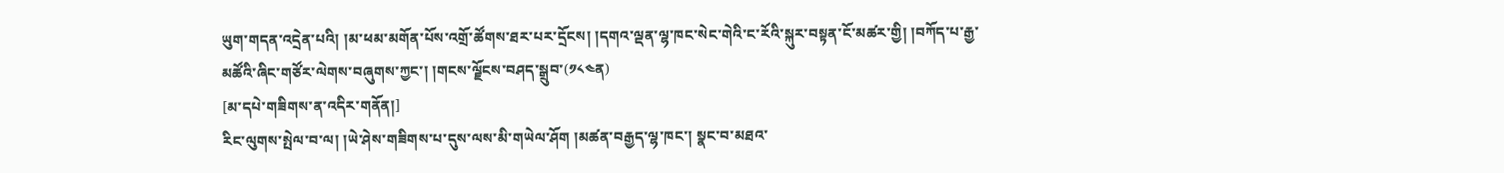ཡུག་གདན་འདྲེན་པའི། །མ་ཕམ་མགོན་པོས་འགྲོ་ཚོགས་ཐར་པར་དྲོངས། །དགའ་ལྡན་ལྷ་ཁང་སེང་གེའི་ང་རོའི་སྐུར་བསྟན་ངོ་མཚར་གྱི། །བཀོད་པ་རྒྱ་མཚོའི་ཞིང་གཙོར་ལེགས་བཞུགས་ཀྱང་། །གངས་ལྗོངས་བཤད་སྒྲུབ་(༡༨༤ན)
[མ་དཔེ་གཟིགས་ན་འདིར་གནོན།]
རིང་ལུགས་སྤེལ་བ་ལ། །ཡེ་ཤེས་གཟིགས་པ་དུས་ལས་མི་གཡེལ་ཤོག །མཚན་བརྒྱད་ལྷ་ཁང་། སྣང་བ་མཐའ་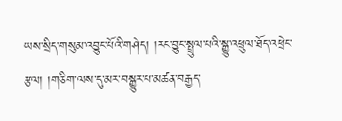ཡས་སྲིད་གསུམ་འབྱུང་པོའི་གཤེད། །རང་བྱུང་སྤྲུལ་པའི་སྒྱུ་འཕྲུལ་ཐོད་འཕྲེང་རྩལ། །གཅིག་ལས་དུ་མར་བསྒྱུར་པ་མཚན་བརྒྱད་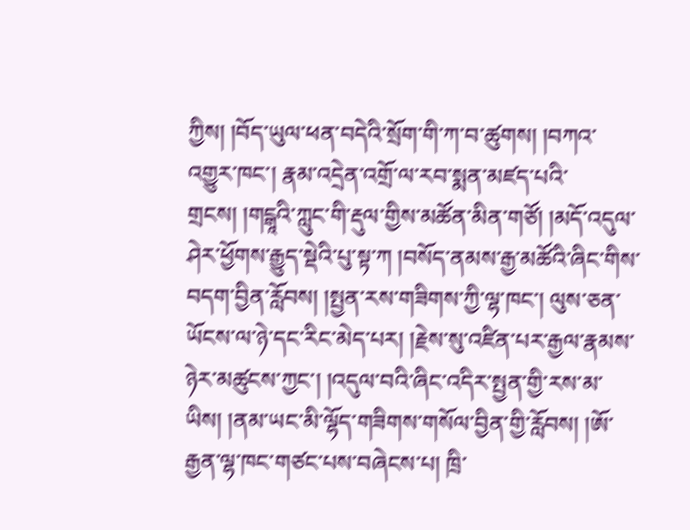ཀྱིས། །བོད་ཡུལ་ཕན་བདེའི་སྲོག་གི་ཀ་བ་ཚུགས། །བཀའ་འགྱུར་ཁང་། རྣམ་འདྲེན་འགྲོ་ལ་རབ་སྨན་མཛད་པའི་གྲངས། །གངྒཱའི་ཀླུང་གི་རྡུལ་གྱིས་མཚོན་མིན་གཙོ། །མདོ་འདུལ་ཤེར་ཕྱོགས་རྒྱུད་སྡེའི་པུ་སྟ་ཀ །བསོད་ནམས་རྒྱ་མཚོའི་ཞིང་གིས་བདག་བྱིན་རློབས། །སྤྱན་རས་གཟིགས་ཀྱི་ལྷ་ཁང་། ལུས་ཅན་ཡོངས་ལ་ཉེ་དང་རིང་མེད་པར། །རྗེས་སུ་འཛིན་པར་རྒྱལ་རྣམས་ཉེར་མཚུངས་ཀྱང་། །འདུལ་བའི་ཞིང་འདིར་སྤྱན་གྱི་རས་མ་ཡིས། །ནམ་ཡང་མི་ལྷོད་གཟིགས་གསོལ་བྱིན་གྱི་རློབས། །ཨོ་རྒྱན་ལྷ་ཁང་གཙང་པས་བཞེངས་པ། ཁྲི་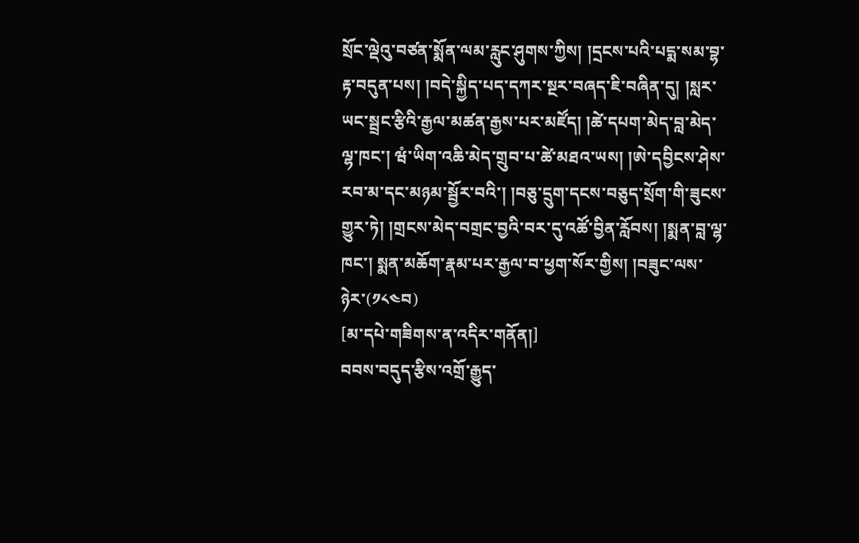སྲོང་ལྡེའུ་བཙན་སྨོན་ལམ་རླུང་ཤུགས་ཀྱིས། །དྲངས་པའི་པདྨ་སམ་བྷ་རྟ་བདུན་པས། །བདེ་སྐྱིད་པད་དཀར་སྔར་བཞད་ཇི་བཞིན་དུ། །སླར་ཡང་སྦྲང་རྩིའི་རྒྱལ་མཚན་རྒྱས་པར་མཛོད། །ཚེ་དཔག་མེད་བླ་མེད་ལྷ་ཁང་། ཝཾ་ཡིག་འཆི་མེད་གྲུབ་པ་ཚེ་མཐའ་ཡས། །ཨེ་དབྱིངས་ཤེས་རབ་མ་དང་མཉམ་སྦྱོར་བའི་། །བཅུ་དྲུག་དངས་བཅུད་སྲོག་གི་ཟུངས་གྱུར་ཏེ། །གྲངས་མེད་བགྲང་བྱའི་བར་དུ་འཚོ་བྱིན་རློབས། །སྨན་བླ་ལྷ་ཁང་། སྨན་མཆོག་རྣམ་པར་རྒྱལ་བ་ཕྱག་སོར་གྱིས། །བཟུང་ལས་ཉེར་(༡༨༤བ)
[མ་དཔེ་གཟིགས་ན་འདིར་གནོན།]
བབས་བདུད་རྩིས་འགྲོ་རྒྱུད་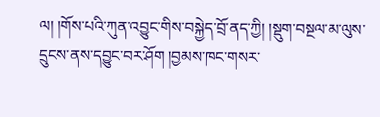ལ། །གོས་པའི་ཀུན་འབྱུང་གིས་བསྐྱེད་བྲོ་ནད་ཀྱི། །སྡུག་བསྔལ་མ་ལུས་དྲུངས་ནས་དབྱུང་བར་ཤོག །བྱམས་ཁང་གསར་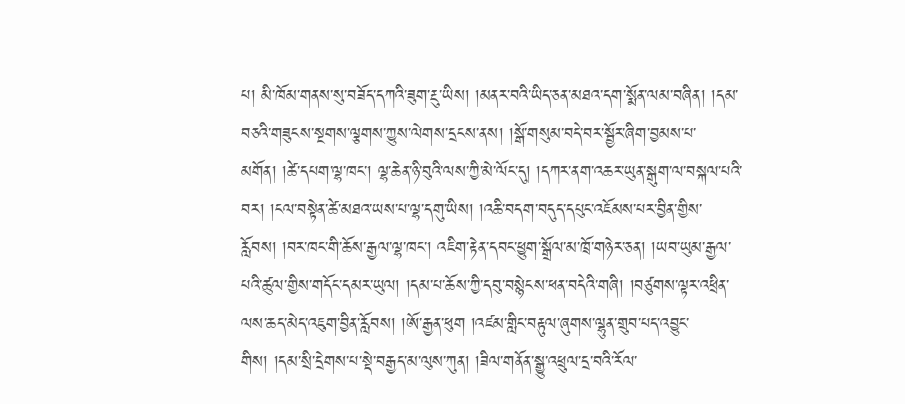པ། མི་ཁོམ་གནས་སུ་བཟོད་དཀའི་ཟུག་རྔུ་ཡིས། །མནར་བའི་ཡིད་ཅན་མཐའ་དག་སྨོན་ལམ་བཞིན། །དམ་བཅའི་གཟུངས་སྔགས་ལྕགས་ཀྱུས་ལེགས་དྲངས་ནས། །སྒོ་གསུམ་བདེ་བར་སྦྱོར་ཞིག་བྱམས་པ་མགོན། །ཚེ་དཔག་ལྷ་ཁང་། ལྷ་ཆེན་ཉི་བུའི་ལས་ཀྱི་མེ་ལོང་དུ། །དཀར་ནག་འཆར་ཡུན་སྒུག་ལ་བསྐལ་པའི་བར། །ངལ་བསྟེན་ཚེ་མཐའ་ཡས་པ་ལྷ་དགུ་ཡིས། །འཆི་བདག་བདུད་དཔུང་འཇོམས་པར་བྱིན་གྱིས་རློབས། །བར་ཁང་གི་ཆོས་རྒྱལ་ལྷ་ཁང་། འཇིག་རྟེན་དབང་ཕྱུག་སྒྲོལ་མ་ཁྲོ་གཉེར་ཅན། །ཡབ་ཡུམ་རྒྱལ་པའི་ཚུལ་གྱིས་གདོང་དམར་ཡུལ། །དམ་པ་ཆོས་ཀྱི་དབུ་བསྙེངས་ཕན་བདེའི་གཞི། །བཙུགས་ལྟར་འཕྲིན་ལས་ཆད་མེད་འཇུག་བྱིན་རློབས། །ཨོ་རྒྱན་ཕུག །འཛམ་གླིང་བརྟུལ་ཞུགས་ལྷུན་གྲུབ་པད་འབྱུང་གིས། །དམ་སྲི་དྲེགས་པ་སྡེ་བརྒྱད་མ་ལུས་ཀུན། །ཟིལ་གནོན་སྒྱུ་འཕྲུལ་དྲ་བའི་རོལ་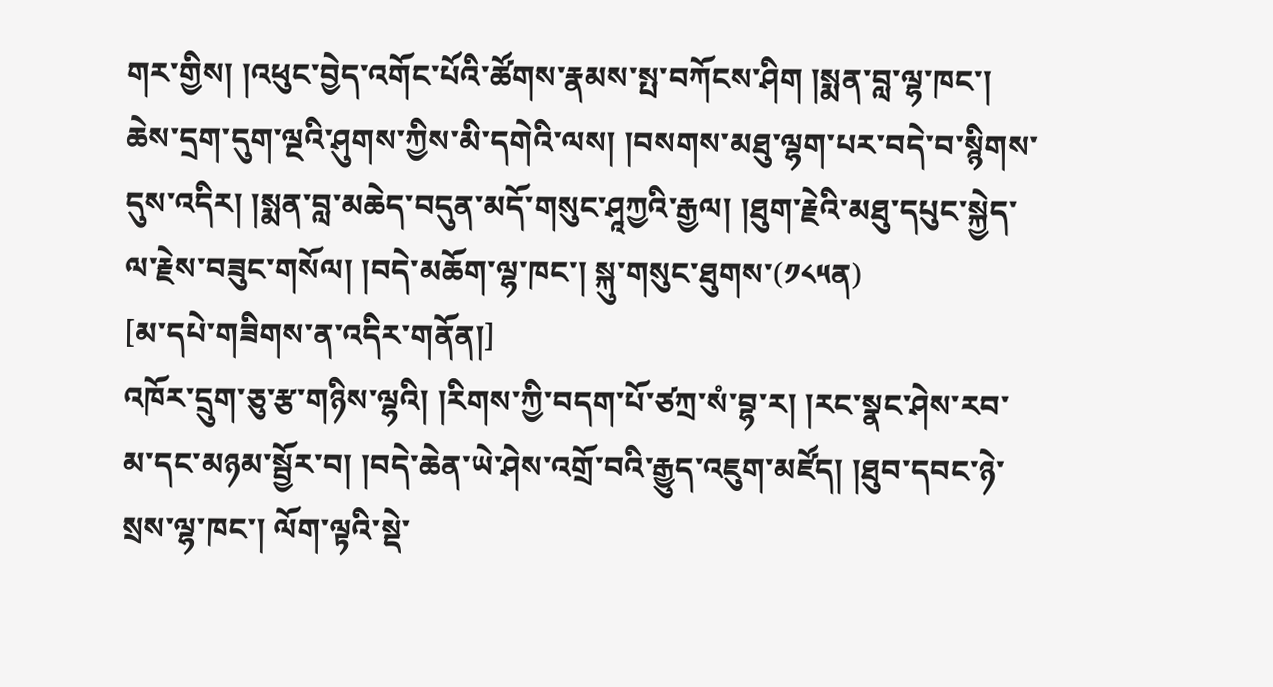གར་གྱིས། །འཕུང་བྱེད་འགོང་པོའི་ཚོགས་རྣམས་སྤ་བཀོངས་ཤིག །སྨན་བླ་ལྷ་ཁང་། ཆེས་དྲག་དུག་ལྔའི་ཤུགས་ཀྱིས་མི་དགེའི་ལས། །བསགས་མཐུ་ལྷག་པར་བདེ་བ་སྙིགས་དུས་འདིར། །སྨན་བླ་མཆེད་བདུན་མདོ་གསུང་ཤཱཀྱའི་རྒྱལ། །ཐུག་རྗེའི་མཐུ་དཔུང་སྐྱེད་ལ་རྗེས་བཟུང་གསོལ། །བདེ་མཆོག་ལྷ་ཁང་། སྐུ་གསུང་ཐུགས་(༡༨༥ན)
[མ་དཔེ་གཟིགས་ན་འདིར་གནོན།]
འཁོར་དྲུག་ཅུ་རྩ་གཉིས་ལྷའི། །རིགས་ཀྱི་བདག་པོ་ཙཀྲ་སཾ་བྷ་ར། །རང་སྣང་ཤེས་རབ་མ་དང་མཉམ་སྦྱོར་བ། །བདེ་ཆེན་ཡེ་ཤེས་འགྲོ་བའི་རྒྱུད་འཇུག་མཛོད། །ཐུབ་དབང་ཉེ་སྲས་ལྷ་ཁང་། ལོག་ལྟའི་སྡེ་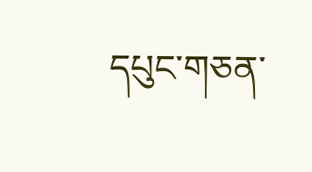དཔུང་གཅན་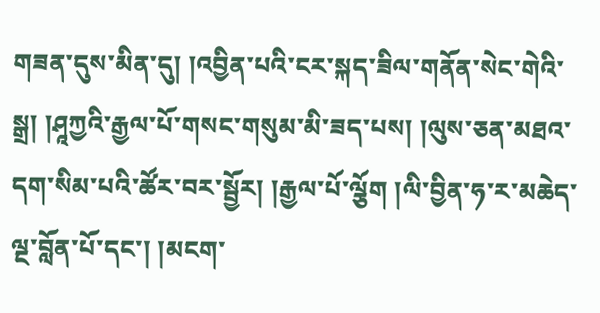གཟན་དུས་མིན་དུ། །འབྱིན་པའི་ངར་སྐད་ཟིལ་གནོན་སེང་གེའི་སྒྲ། །ཤཱཀྱའི་རྒྱལ་པོ་གསང་གསུམ་མི་ཟད་པས། །ལུས་ཅན་མཐའ་དག་སིམ་པའི་ཚོར་བར་སྦྱོར། །རྒྱལ་པོ་ལྕོག །ལི་བྱིན་ཧ་ར་མཆེད་ལྔ་བློན་པོ་དང་། །མངག་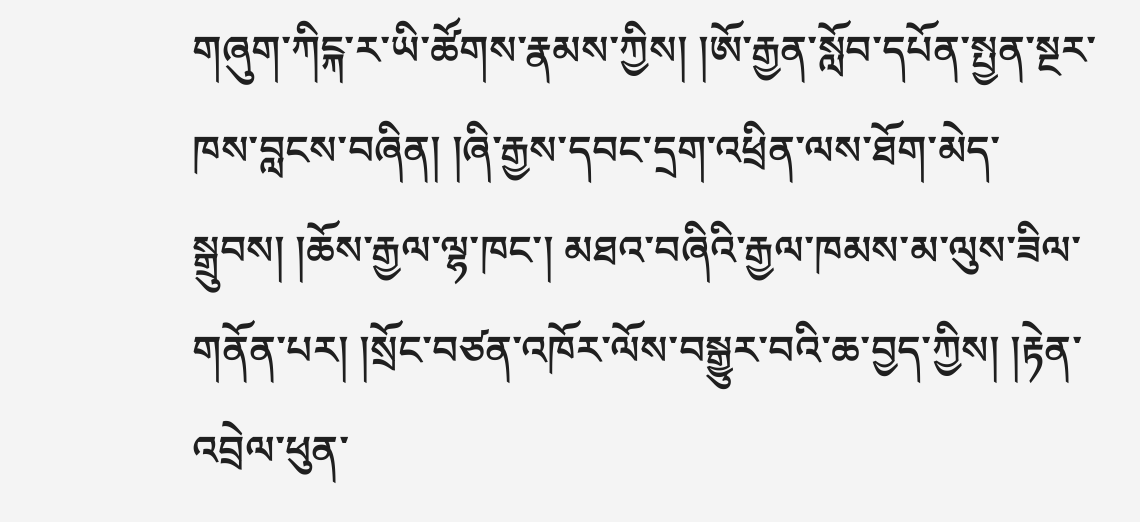གཞུག་ཀིངྐ་ར་ཡི་ཚོགས་རྣམས་ཀྱིས། །ཨོ་རྒྱན་སློབ་དཔོན་སྤྱན་སྔར་ཁས་བླངས་བཞིན། །ཞི་རྒྱས་དབང་དྲག་འཕྲིན་ལས་ཐོག་མེད་སྒྲུབས། །ཆོས་རྒྱལ་ལྷ་ཁང་། མཐའ་བཞིའི་རྒྱལ་ཁམས་མ་ལུས་ཟིལ་གནོན་པར། །སྲོང་བཙན་འཁོར་ལོས་བསྒྱུར་བའི་ཆ་བྱད་ཀྱིས། །རྟེན་འབྲེལ་ཕུན་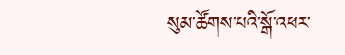སུམ་ཚོགས་པའི་སྒོ་འཕར་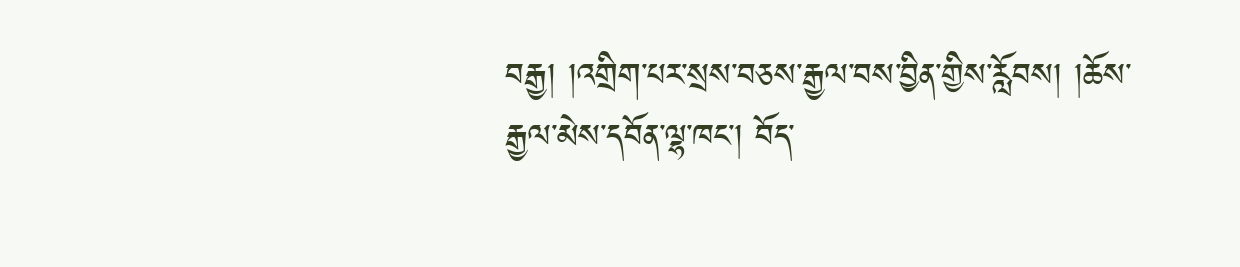བརྒྱ། །འགྲིག་པར་སྲས་བཅས་རྒྱལ་བས་བྱིན་གྱིས་རློབས། །ཆོས་རྒྱལ་མེས་དབོན་ལྷ་ཁང་། བོད་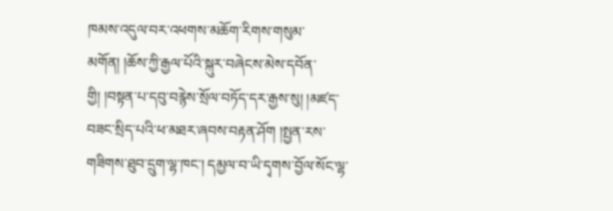ཁམས་འདུལ་བར་འཕགས་མཆོག་རིགས་གསུམ་མགོན། །ཆོས་ཀྱི་རྒྱལ་པོའི་སྐུར་བཞེངས་མེས་དབོན་གྱི། །བསྟན་པ་དབུ་བརྙེས་སྲོལ་བཏོད་དར་རྒྱས་སུ། །མཛད་བཟང་སྲིད་པའི་ཕ་མཐར་ཞབས་བརྟན་ཤོག །སྤྱན་རས་གཟིགས་ཐུབ་དྲུག་ལྷ་ཁང་། དམྱལ་བ་ཡི་དྭགས་བྱོལ་སོང་ལྷ་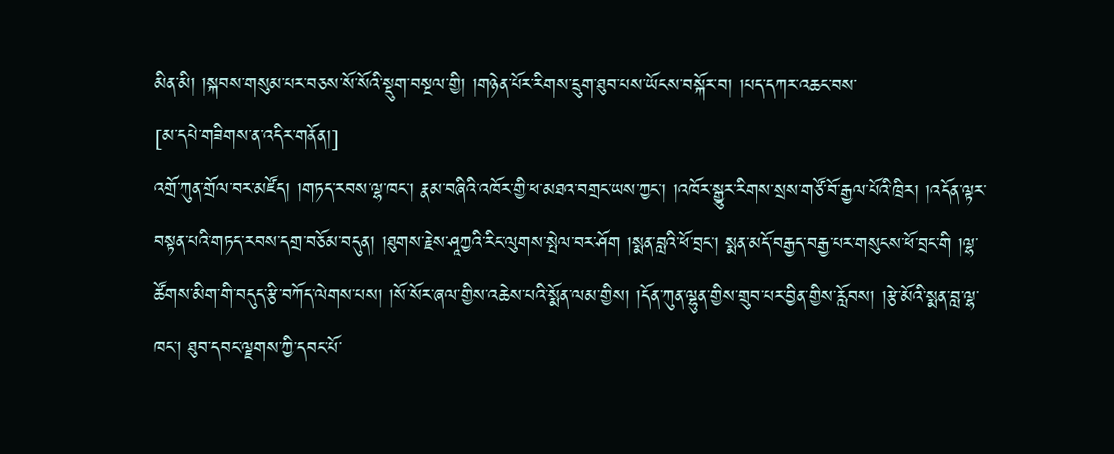མིན་མི། །སྐབས་གསུམ་པར་བཅས་སོ་སོའི་སྡུག་བསྔལ་གྱི། །གཉེན་པོར་རིགས་དྲུག་ཐུབ་པས་ཡོངས་བསྐོར་བ། །པད་དཀར་འཆང་བས་
[མ་དཔེ་གཟིགས་ན་འདིར་གནོན།]
འགྲོ་ཀུན་གྲོལ་བར་མཛོད། །གཏད་རབས་ལྷ་ཁང་། རྣམ་བཞིའི་འཁོར་གྱི་ཕ་མཐའ་བགྲང་ཡས་ཀྱང་། །འཁོར་སྒྱུར་རིགས་སྲས་གཙོ་བོ་རྒྱལ་པོའི་ཁྲིར། །འདོན་ལྟར་བསྟན་པའི་གཏད་རབས་དགྲ་བཅོམ་བདུན། །ཐུགས་རྗེས་ཤཱཀྱའི་རིང་ལུགས་སྤེལ་བར་ཤོག །སྨན་བླའི་ཕོ་བྲང་། སྨན་མདོ་བརྒྱད་བརྒྱ་པར་གསུངས་ཕོ་བྲང་གི །ལྷ་ཚོགས་མིག་གི་བདུད་རྩི་བཀོད་ལེགས་པས། །སོ་སོར་ཞལ་གྱིས་འཆེས་པའི་སྨོན་ལམ་གྱིས། །དོན་ཀུན་ལྷུན་གྱིས་གྲུབ་པར་བྱིན་གྱིས་རློབས། །རྩེ་མོའི་སྨན་བླ་ལྷ་ཁང་། ཐུབ་དབང་ལྗགས་ཀྱི་དབང་པོ་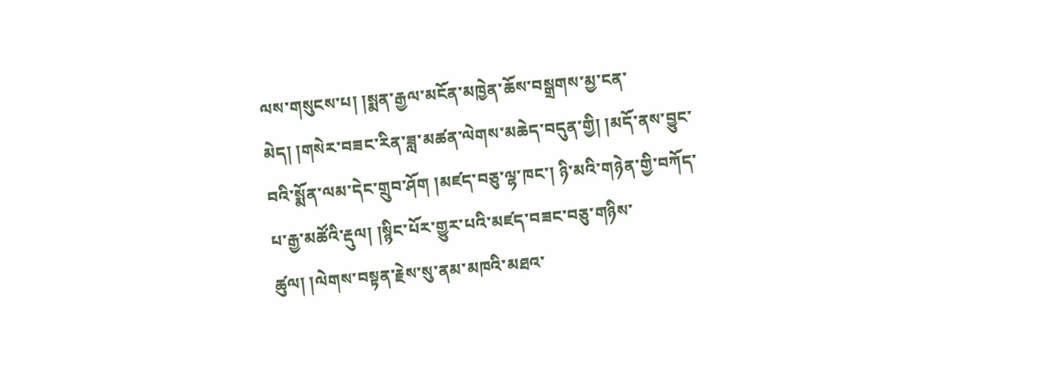ལས་གསུངས་པ། །སྨན་རྒྱལ་མངོན་མཁྱེན་ཆོས་བསྒྲགས་མྱ་ངན་མེད། །གསེར་བཟང་རིན་ཟླ་མཚན་ལེགས་མཆེད་བདུན་གྱི། །མདོ་ནས་བྱུང་བའི་སྨོན་ལམ་དེང་གྲུབ་ཤོག །མཛད་བཅུ་ལྷ་ཁང་། ཉི་མའི་གཉེན་གྱི་བཀོད་པ་རྒྱ་མཚོའི་རྡུལ། །སྙིང་པོར་གྱུར་པའི་མཛད་བཟང་བཅུ་གཉིས་ཚུལ། །ལེགས་བསྟན་རྗེས་སུ་ནམ་མཁའི་མཐའ་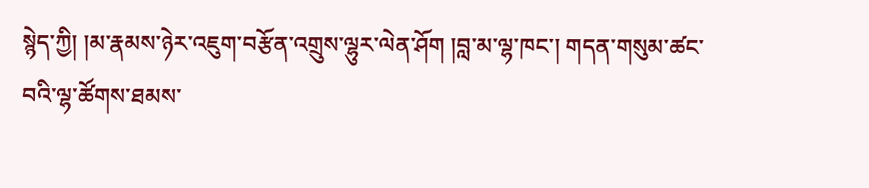སྙེད་ཀྱི། །མ་རྣམས་ཉེར་འཇུག་བརྩོན་འགྲུས་ལྷུར་ལེན་ཤོག །བླ་མ་ལྷ་ཁང་། གདན་གསུམ་ཚང་བའི་ལྷ་ཚོགས་ཐམས་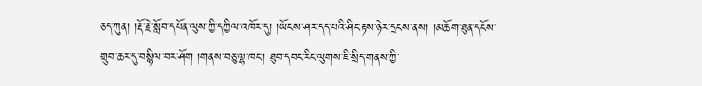ཅད་ཀུན། །རྡོ་རྗེ་སློབ་དཔོན་ལུས་ཀྱི་དཀྱིལ་འཁོར་དུ། །ཡོངས་ཤར་དད་པའི་ཤིང་རྟས་ཉེར་དྲངས་ནས། །མཆོག་ཐུན་དངོས་གྲུབ་ཆར་དུ་བསྙིལ་བར་ཤོག །གནས་བཅུ་ལྷ་ཁང་། ཐུབ་དབང་རིང་ལུགས་ཇི་སྲིད་གནས་ཀྱི་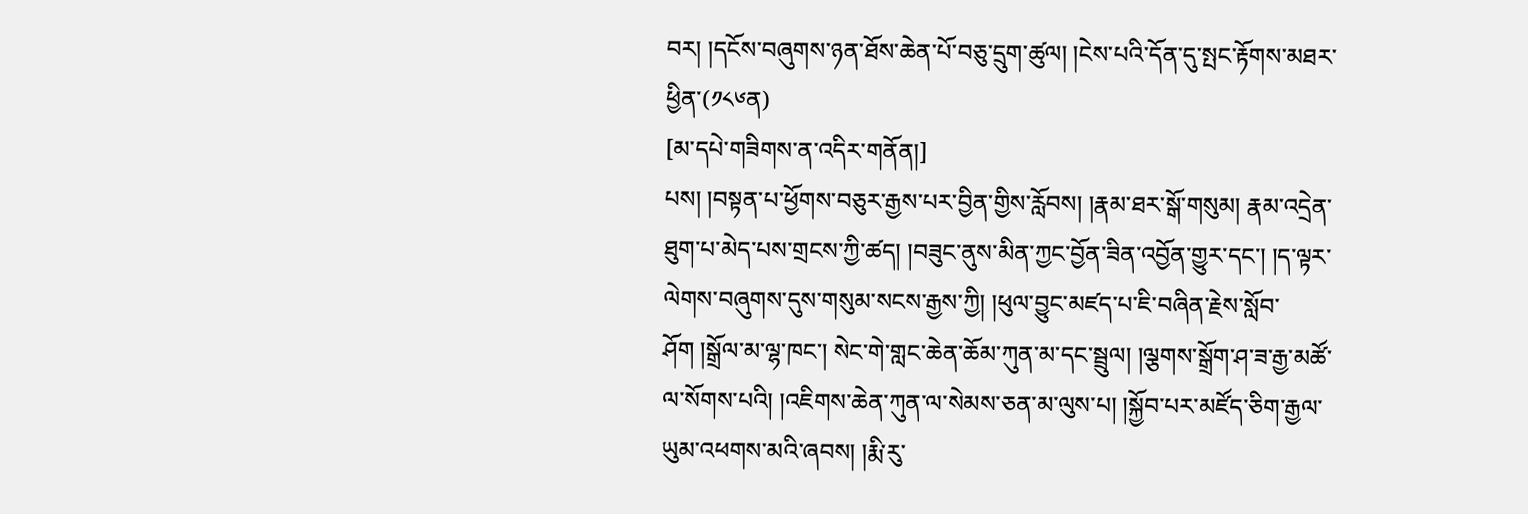བར། །དངོས་བཞུགས་ཉན་ཐོས་ཆེན་པོ་བཅུ་དྲུག་ཚུལ། །ངེས་པའི་དོན་དུ་སྤང་རྟོགས་མཐར་ཕྱིན་(༡༨༦ན)
[མ་དཔེ་གཟིགས་ན་འདིར་གནོན།]
པས། །བསྟན་པ་ཕྱོགས་བཅུར་རྒྱས་པར་བྱིན་གྱིས་རློབས། །རྣམ་ཐར་སྒོ་གསུམ། རྣམ་འདྲེན་ཐུག་པ་མེད་པས་གྲངས་ཀྱི་ཚད། །བཟུང་ནུས་མིན་ཀྱང་བྱོན་ཟིན་འབྱོན་གྱུར་དང་། །ད་ལྟར་ལེགས་བཞུགས་དུས་གསུམ་སངས་རྒྱས་ཀྱི། །ཕུལ་བྱུང་མཛད་པ་ཇི་བཞིན་རྗེས་སློབ་ཤོག །སྒྲོལ་མ་ལྷ་ཁང་། སེང་གེ་གླང་ཆེན་ཆོམ་ཀུན་མ་དང་སྦྲུལ། །ལྕགས་སྒྲོག་ཤ་ཟ་རྒྱ་མཚོ་ལ་སོགས་པའི། །འཇིགས་ཆེན་ཀུན་ལ་སེམས་ཅན་མ་ལུས་པ། །སྐྱོབ་པར་མཛོད་ཅིག་རྒྱལ་ཡུམ་འཕགས་མའི་ཞབས། །རྨི་རུ་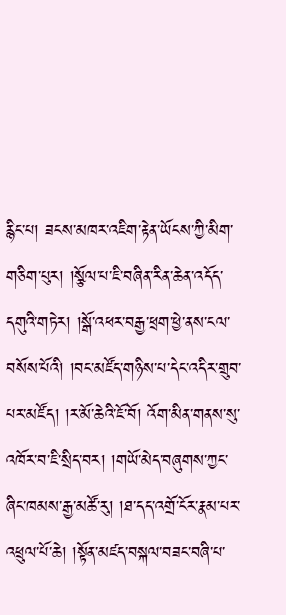རྙིང་པ། ཟངས་མཁར་འཇིག་རྟེན་ཡོངས་ཀྱི་མིག་གཅིག་པུར། །སྩོལ་པ་ཇི་བཞིན་རིན་ཆེན་འདོད་དགུའི་གཏེར། །སྒོ་འཕར་བརྒྱ་ཕྲག་ཕྱེ་ནས་ངལ་བསོས་པོའི། །བང་མཛོད་གཉིས་པ་དེང་འདིར་གྲུབ་པར་མཛོད། །ར་མོ་ཆེའི་ཇོ་བོ། འོག་མིན་གནས་སུ་འཁོར་བ་ཇི་སྲིད་བར། །གཡོ་མེད་བཞུགས་ཀྱང་ཞིང་ཁམས་རྒྱ་མཚོ་རུ། །ཐ་དད་འགྲོ་ངོར་རྣམ་པར་འཕྲུལ་པོ་ཆེ། །སྟོན་མཛད་བསྐལ་བཟང་བཞི་པ་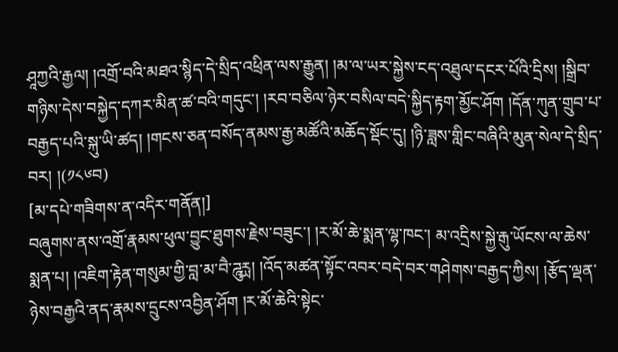ཤཱཀྱའི་རྒྱལ། །འགྲོ་བའི་མཐའ་སྙིད་དེ་སྲིད་འཕྲིན་ལས་རྒྱུན། །མ་ལ་ཡར་སྐྱེས་ངད་འཐུལ་དངར་པོའི་དྲིས། །སྒྲིབ་གཉིས་དེས་བསྐྱེད་དཀར་མིན་ཚ་བའི་གདུང་། །རབ་བཅིལ་ཉེར་བསིལ་བདེ་སྐྱིད་རྟག་མྱོང་ཤོག །དོན་ཀུན་གྲུབ་པ་བརྒྱད་པའི་སྐུ་ཡི་ཚད། །གངས་ཅན་བསོད་ནམས་རྒྱ་མཚོའི་མཆོད་སྡོང་དུ། །ཉི་ཟླས་གླིང་བཞིའི་མུན་སེལ་དེ་སྲིད་བར། །(༡༨༦བ)
[མ་དཔེ་གཟིགས་ན་འདིར་གནོན།]
བཞུགས་ནས་འགྲོ་རྣམས་ཕུལ་བྱུང་ཐུགས་རྗེས་བཟུང་། །ར་མོ་ཆེ་སྨན་ལྷ་ཁང་། མ་འདྲིས་སྐྱེ་རྒུ་ཡོངས་ལ་ཆེས་སྨན་པ། །འཇིག་རྟེན་གསུམ་གྱི་བླ་མ་བཻ་ཌཱུཪྻ། །འོད་མཚན་སྟོང་འབར་བདེ་བར་གཤེགས་བརྒྱད་ཀྱིས། །རྩོད་ལྡན་ཉེས་བརྒྱའི་ནད་རྣམས་དྲུངས་འབྱིན་ཤོག །ར་མོ་ཆེའི་སྟེང་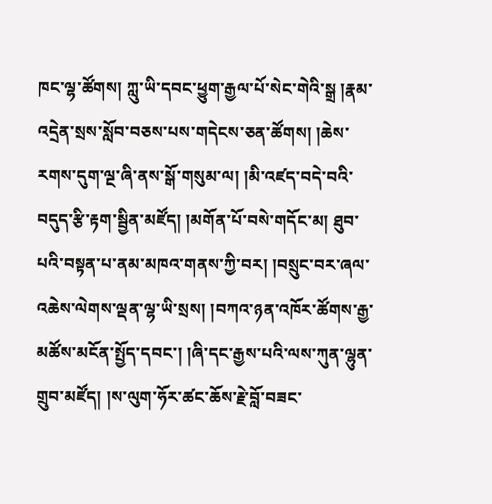ཁང་ལྷ་ཚོགས། ཀླུ་ཡི་དབང་ཕྱུག་རྒྱལ་པོ་སེང་གེའི་སྒྲ །རྣམ་འདྲེན་སྲས་སློབ་བཅས་པས་གདེངས་ཅན་ཚོགས། །ཆེས་རགས་དུག་ལྔ་ཞི་ནས་སྒོ་གསུམ་ལ། །མི་འཛད་བདེ་བའི་བདུད་རྩི་རྟག་སྦྱིན་མཛོད། །མགོན་པོ་བསེ་གདོང་མ། ཐུབ་པའི་བསྟན་པ་ནམ་མཁའ་གནས་ཀྱི་བར། །བསྲུང་བར་ཞལ་འཆེས་ལེགས་ལྡན་ལྷ་ཡི་སྲས། །བཀའ་ཉན་འཁོར་ཚོགས་རྒྱ་མཚོས་མངོན་སྤྱོད་དབང་། །ཞི་དང་རྒྱས་པའི་ལས་ཀུན་ལྷུན་གྲུབ་མཛོད། །ས་ལུག་ཧོར་ཚང་ཆོས་རྗེ་བློ་བཟང་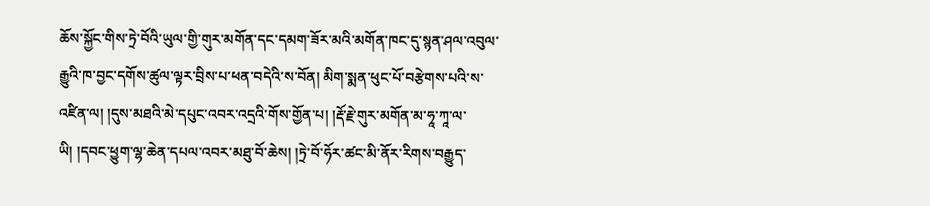ཆོས་སྐྱོང་གིས་ཏྲེ་བོའི་ཡུལ་གྱི་གུར་མགོན་དང་དམག་ཟོར་མའི་མགོན་ཁང་དུ་སྙན་ཤལ་འབུལ་རྒྱུའི་ཁ་བྱང་དགོས་ཚུལ་ལྟར་བྲིས་པ་ཕན་བདེའི་ས་བོན། མིག་སྨན་ཕུང་པོ་བརྩེགས་པའི་ས་འཛིན་ལ། །དུས་མཐའི་མེ་དཔུང་འབར་འདྲའི་གོས་གྱོན་པ། །རྡོ་རྗེ་གུར་མགོན་མ་ཧཱ་ཀཱ་ལ་ཡི། །དབང་ཕྱུག་ལྷ་ཆེན་དཔལ་འབར་མཐུ་བོ་ཆེས། །ཏྲེ་བོ་ཧོར་ཚང་མི་ནོར་རིགས་བརྒྱུད་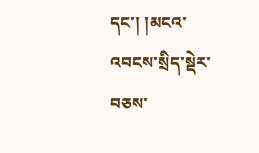དང་། །མངའ་འབངས་སྲིད་སྡེར་བཅས་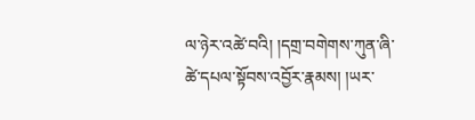ལ་ཉེར་འཚེ་བའི། །དགྲ་བགེགས་ཀུན་ཞི་ཚེ་དཔལ་སྟོབས་འབྱོར་རྣམས། །ཡར་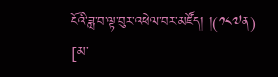ངོའི་ཟླ་བ་ལྟ་བུར་འཕེལ་བར་མཛོད། །(༡༨༧ན)
[མ་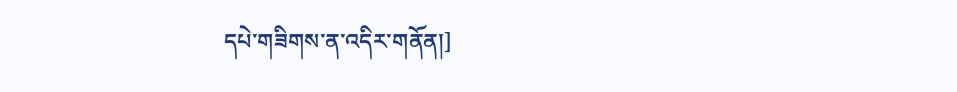དཔེ་གཟིགས་ན་འདིར་གནོན།]